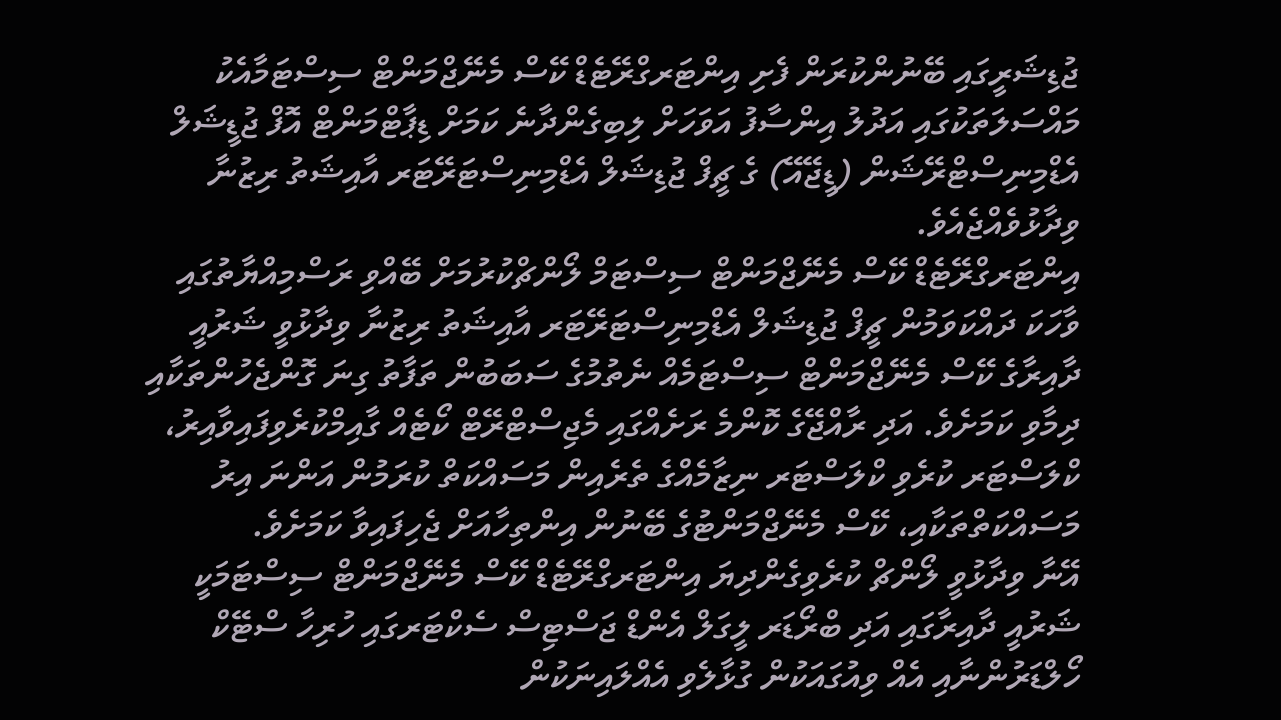ޖުޑިޝަރީގައި ބޭނުންކުރަން ފެށި އިންޓަރގްރޭޓެޑް ކޭސް މެނޭޖްމަންޓް ސިސްޓަމާއެކު މައްސަލަތަކުގައި އަދުލު އިންސާފު އަވަހަށް ލިބިގެންދާނެ ކަމަށް ޑިޕާޓްމަންޓް އޮފް ޖުޑީޝަލް އެޑްމިނިސްޓްރޭޝަން (ޑީޖޭއޭ) ގެ ޗީފް ޖުޑިޝަލް އެޑްމިނިސްޓަރޭޓަރ އާއިޝަތު ރިޒުނާ ވިދާޅުވެއްޖެއެވެ.
އިންޓަރގްރޭޓެޑް ކޭސް މެނޭޖްމަންޓް ސިސްޓަމް ލޯންޗްކުރުމަށް ބޭއްވި ރަސްމިއްޔާތުގައި ވާހަކަ ދައްކަވަމުން ޗީފް ޖުޑިޝަލް އެޑްމިނިސްޓަރޭޓަރ އާއިޝަތު ރިޒުނާ ވިދާޅުވީ ޝަރުއީ ދާއިރާގެ ކޭސް މެނޭޖްމަންޓް ސިސްޓަމެއް ނެތުމުގެ ސަބަބުން ތަފާތު ގިނަ ގޮންޖެހުންތަކާއި ދިމާވި ކަމަށެވެ. އަދި ރާއްޖޭގެ ކޮންމެ ރަށެއްގައި މެޖިސްޓްރޭޓް ކޯޓެއް ގާއިމްކުރެވިފައިވާއިރު، ކްލަސްޓަރ ކުރެވި ކްލަސްޓަރ ނިޒާމެއްގެ ތެރެއިން މަސައްކަތް ކުރަމުން އަންނަ އިރު މަސައްކަތްތަކާއި، ކޭސް މެނޭޖްމަންޓުގެ ބޭނުން އިންތިހާއަށް ޖެހިފައިވާ ކަމަށެވެ.
އޭނާ ވިދާޅުވީ ލޯންޗް ކުރެވިގެންދިޔަ އިންޓަރގްރޭޓެޑް ކޭސް މެނޭޖްމަންޓް ސިސްޓަމަކީ ޝަރުއީ ދާއިރާގައި އަދި ބްރޯޑަރ ލީގަލް އެންޑް ޖަސްޓިސް ސެކްޓަރގައި ހުރިހާ ސްޓޭކް ހޯލްޑަރުންނާއި އެއް ވިއުގައަކުން ގުޅާލެވި އެއްލައިނަކުން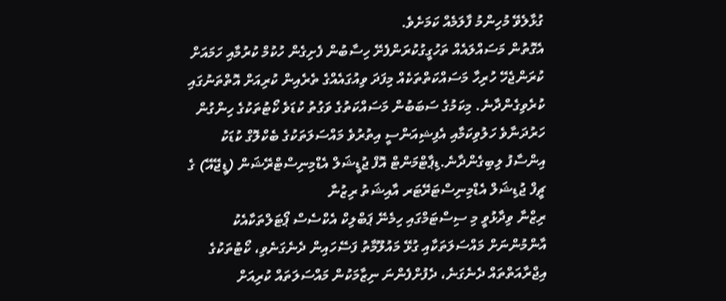ގުޅާލެވޭ މުހިންމު ފާލަމެއް ކަމަށެވެ.
އެގޮތުން މަސައްލައެއް ތަހުގީގުކުރަންފެށޭ ހިސާބުން ފެށިގެން ހުކުމް ކުރުމާއި ހަމައަށް ކުރަންޖެހޭ ހުރިހާ މަސައްކަތްތަކެއް މިފަދަ ވިއުގައެއްގެ ތެރެއިން ކުރިއަށް އޮތްތަނުގައި ކުރެވިގެންދާނެ. މިކަމުގެ ސަބަބުން މަސައްކަތުގެ ވަގުތު ކުޑަވެ ކޯޓުތަކުގެ ހިންގުން ހަރުދަނާވެ ހަލުވިކަމާއި އެފިޝިއަންސީ އިތުރުވެ މައްސަލަތަކުގެ ބެކްލޮގް ކުޑަކު އިންސާފު ލިބިގެންދާނެ.ޑިޕާޓްމަންޓް އޮފް ޖުޑީޝަލް އެޑްމިނިސްޓްރޭޝަން (ޑީޖޭއޭ) ގެ ޗީފް ޖުޑިޝަލް އެޑްމިނިސްޓަރޭޓަރ އާއިޝަތު ރިޒުނާ
ރިޒްނާ ވިދާޅުވީ މި ސިސްޓަމްގައި ހިމެނޭ ޕަބްލިކް އެކްސެސް ޕޯޓަލްތަކާއެކު އާންމުންނަށް މައްސަލަތަކާއި ގުޅޭ މައުލޫމާތު ފަސޭހައިން ދެނެގަނެވި، ކޯޓުތަކުގެ އިޖްރާއަތްތައް ދެނެގަނެ، ދެފުށްފެންނަ ނިޒާމަކުން މައްސަލަތައް ކުރިއަށް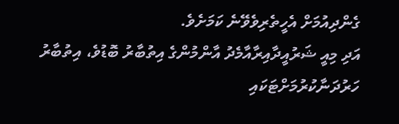ގެންދިއުމަށް އެހީތެރިވެވޭނެ ކަމަށެވެ.
އަދި މިއީ ޝަރުއީދާއިރާއާމެދު އާންމުންގެ އިތުބާރު ބޮޑުވެ، އިތުބާރު ހަރުދަނާކުރުމަށްޓަކައި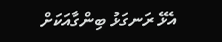އެޅޭ ރަނގަޅު ބިންގާއަކަށް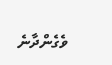ވެގެންދާނެ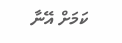ކަމަށް އޭނާ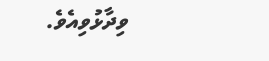ވިދާޅުވިއެވެ.